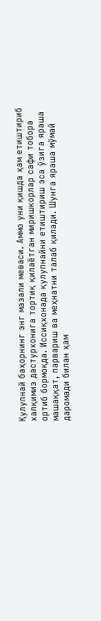Қулупнай баҳорнинг энг мазали меваси. Аммо уни қишда ҳам етиштириб халқимиз дастурхонига тортиқ қилаётган миришкорлар сафи тобора ортиб бормоқда. Иссиқхонада қулупнайни етиштириш эса ўзига яраша машаққат, парвариш ва меҳнатни талаб қилади. Шунга яраша мўмай даромади билан ҳам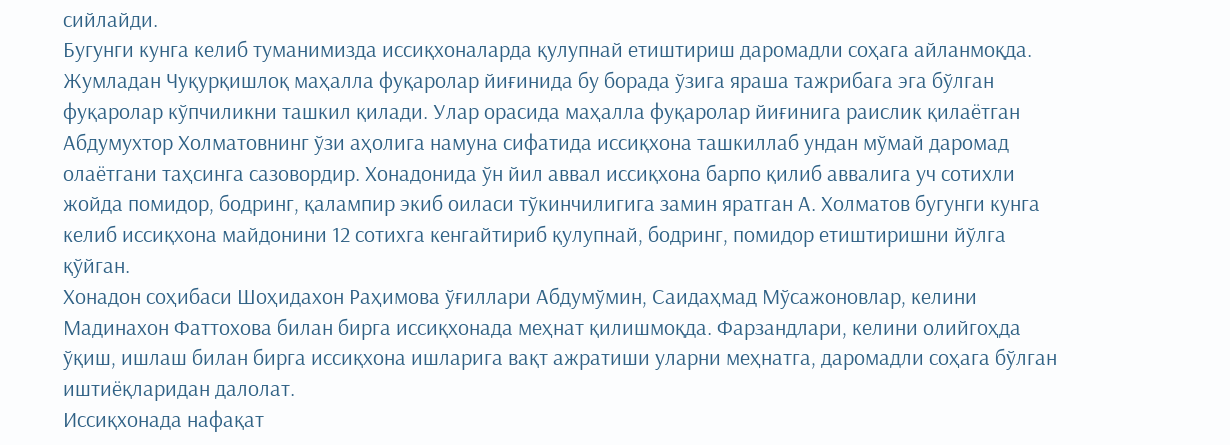сийлайди.
Бугунги кунга келиб туманимизда иссиқхоналарда қулупнай етиштириш даромадли соҳага айланмоқда. Жумладан Чуқурқишлоқ маҳалла фуқаролар йиғинида бу борада ўзига яраша тажрибага эга бўлган фуқаролар кўпчиликни ташкил қилади. Улар орасида маҳалла фуқаролар йиғинига раислик қилаётган Абдумухтор Холматовнинг ўзи аҳолига намуна сифатида иссиқхона ташкиллаб ундан мўмай даромад олаётгани таҳсинга сазовордир. Хонадонида ўн йил аввал иссиқхона барпо қилиб аввалига уч сотихли жойда помидор, бодринг, қалампир экиб оиласи тўкинчилигига замин яратган А. Холматов бугунги кунга келиб иссиқхона майдонини 12 сотихга кенгайтириб қулупнай, бодринг, помидор етиштиришни йўлга қўйган.
Хонадон соҳибаси Шоҳидахон Раҳимова ўғиллари Абдумўмин, Саидаҳмад Мўсажоновлар, келини Мадинахон Фаттохова билан бирга иссиқхонада меҳнат қилишмоқда. Фарзандлари, келини олийгоҳда ўқиш, ишлаш билан бирга иссиқхона ишларига вақт ажратиши уларни меҳнатга, даромадли соҳага бўлган иштиёқларидан далолат.
Иссиқхонада нафақат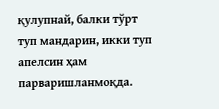қулупнай, балки тўрт туп мандарин, икки туп апелсин ҳам парваришланмоқда.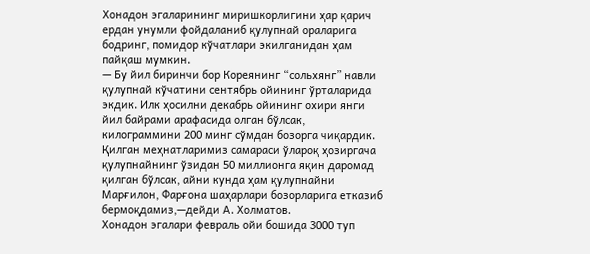Хонадон эгаларининг миришкорлигини ҳар қарич ердан унумли фойдаланиб қулупнай ораларига бодринг, помидор кўчатлари экилганидан ҳам пайқаш мумкин.
— Бу йил биринчи бор Кореянинг “сольхянг” навли қулупнай кўчатини сентябрь ойининг ўрталарида экдик. Илк ҳосилни декабрь ойининг охири янги йил байрами арафасида олган бўлсак, килограммини 200 минг сўмдан бозорга чиқардик. Қилган меҳнатларимиз самараси ўлароқ ҳозиргача қулупнайнинг ўзидан 50 миллионга яқин даромад қилган бўлсак, айни кунда ҳам қулупнайни Марғилон, Фарғона шаҳарлари бозорларига етказиб бермоқдамиз,—дейди А. Холматов.
Хонадон эгалари февраль ойи бошида 3000 туп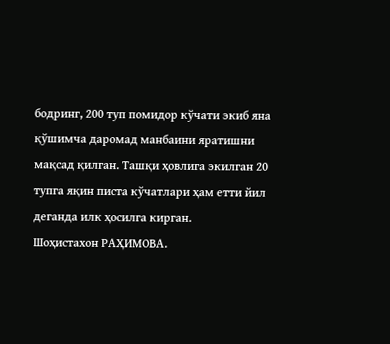бодринг, 200 туп помидор кўчати экиб яна қўшимча даромад манбаини яратишни мақсад қилган. Ташқи ҳовлига экилган 20 тупга яқин писта кўчатлари ҳам етти йил деганда илк ҳосилга кирган.
Шоҳистахон РАҲИМОВА.